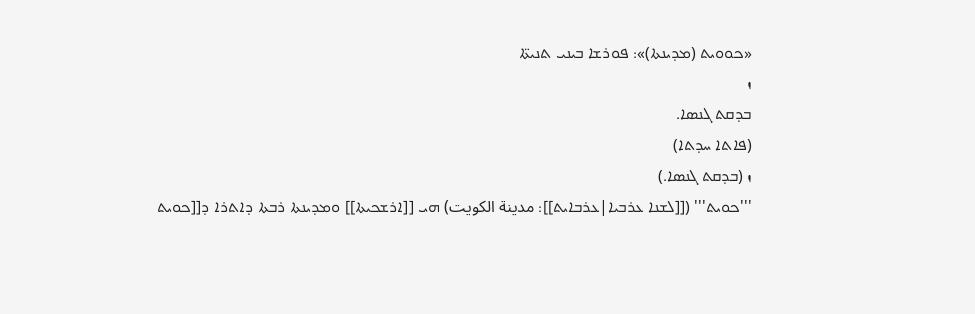«ܟܘܘܝܬ (ܡܕܝܢܬܐ)»: ܦܘܪܫܐ ܒܝܢܝ ܬܢܝܬ̈ܐ
ܙ
ܒܕܩܬ ܓܢܣܐ.
(ܦܐܬܐ ܚܕܬܐ)
ܙ (ܒܕܩܬ ܓܢܣܐ.)
'''ܟܘܝܬ''' ([[ܠܫܢܐ ܥܪܒܝܐ|ܥܪܒܐܝܬ]]: مدينة الكويت) ܗܝ [[ܐܪܫܟܝܬܐ]] ܘܡܕܝܢܬܐ ܪܒܬܐ ܕܐܬܪܐ ܕ[[ܟܘܝܬ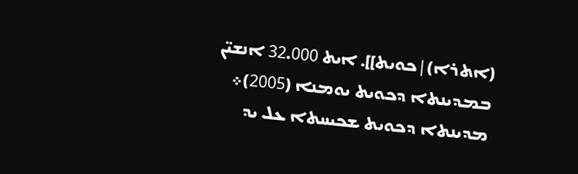(ܐܬܪܐ)|ܟܘܝܬ]]. ܐܝܬ 32.000 ܐܢܫܝ̈ܢ ܒܡܕܝܢܬܐ ܕܟܘܝܬ ܝܘܡܢܐ (2005)܀
ܡܕܝܢܬܐ ܕܟܘܝܬ ܫܟܝܚܬܐ ܥܠ ܝܕ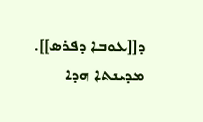ܕ[[ܥܘܒܐ ܕܦܪܣ]]. ܡܕܝܢܬܐ ܗܕܐ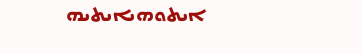ܐܝܬܘܗܝܐܝܬܝܗ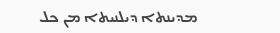ܡܕܝܢܬܐ ܕܝܠܢܝܬܐ ܡܢ ܟܠ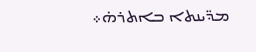ܡܕ̈ܝܢܬܐ ܒܐܬܪܗ̇܀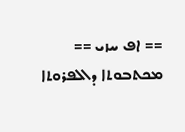== ܐܦ ܚܙܝ ==
ܡܟܬܒܘܬܐ ܕܐܠܦܪܘܬܐ